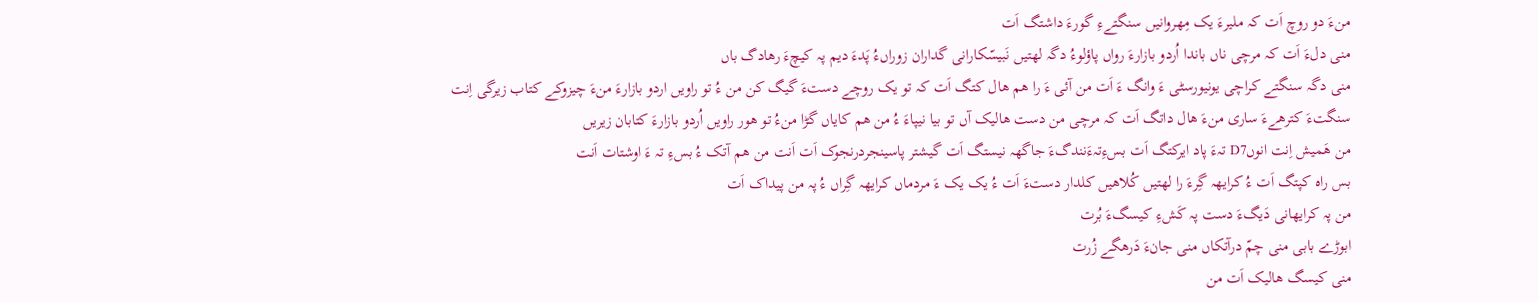منءَ دو روچ اَت کہ ملیرءَ یک مِھروانیں سنگتےءِ گورءَ داشتگ اَت
منی دلءَ اَت کہ مرچی ناں باندا اُردو بازارءَ رواں پاؤلوءُ دگہ لھتیں نَبیسّکارانی گداران زوراںءُ پَدءَ دیم پہ کیچءَ رھادگ باں
منی دگہ سنگتے کراچی یونیورسٹی ءَ وانگ ءَ اَت من آئی ءَ را ھم ھال کتگ اَت کہ تو یک روچے دستءَ گیگ کن من ءُ تو راویں اردو بازارءَ منءَ چیزوکے کتاب زیرگی اِنت
سنگتءَ کترھےءَ ساری منءَ ھال داتگ اَت کہ مرچی من دست ھالیک آں تو بیا نیپاءَ ءُ من ھم کایاں گڑا منءُ تو ھور راویں اُردو بازارءَ کتابان زیریں
من ھَمیش اِنت انوںD7 تہءَ پاد ایرکتگ اَت بسءِتہءَنندگءَ جاگھہ نیستگ اَت گیشتر پاسینجردرنجوک اَت اَنت من ھم آتک ءُ بسءِ تہ ءَ اوشتات اَنت
بس راہ کپتگ اَت ءُ کرایھہ گِرءَ را لھتیں کُلاھیں کلدار دستءَ اَت ءُ یک یک ءَ مردماں کرایھہ گِراں ءُ پہ من پیداک اَت
من پہ کرایھانی دَیگءَ دست پہ کَشءِ کیسگءَ بُرت
ابوڑے بابی منی چمّ درآتکاں منی جانءَ دَرھگے زُرت
منی کیسگ ھالیک اَت من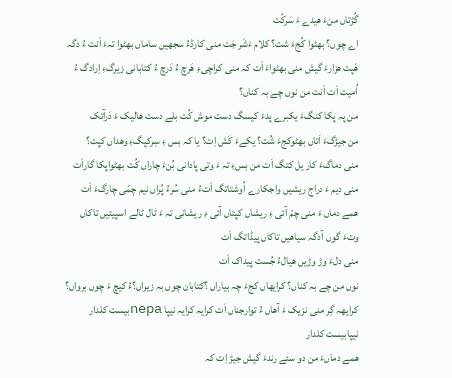گُڑتاں منءَ ھیدے ءَ سَرکُت
اے چوں؟ بھٹوا کُجءَ شت؟ کلام ءَشَر جَت منی کارڈءُ سجھیں ساماں بھٹوا تہءَ اَنت ءُ دگہ ھَپت ھزارءَ گیش منی بھٹواءَ اَت کہ منی کراچیءِ ھَرچ ءُ دَرچ ءُ کتابانی زیرگءِ اِرادگ ءُ اُمیت اَت اَنت من نوں چے بہ کناں؟
من پہ پکا کنگءَ یکبرے پدءَ کیسگ دست موش کُت بلے دست ھالیک ءَ دَرآتک
من جیڑگءَ اَتاں بھٹوکجءَ شُت؟ یکےءَ کَش اِت؟ یا کہ بس ءِ سِرکپگءِ وھداں کپت؟
منی دماگءَ کار یل کتگ اَت من بسءِ تہ ءَ وتی پادانی بُنءَ چاراں کُت بھٹواپکا گاراَت
منی دیم ءَ دراج ریشیں واجکارے اُوشتاتگ اَتءُ منی سُرءُ پُراں نیم چمّی چارگءَ اَت ھمے دماں ءَ منی چمّ آئی ءِ ریشاں کپتاں آئی ءِ ریشانی تہ ءَ ٹال ٹالے اسپیتیں تاکاں وتءَ گوں آدگہ سیاھیں تاکاں پیڈاتگ اَت
منی دلءَ وڑ وڑیں ھیالءُ جُست پیداک اَت
نوں من چے بہ کناں؟ کرایھاں کجءَ چہ بیاراں ؟کتابان چوں بہ زیراں؟ءُ کیچ ءَ چوں برواں؟
کرایھہ گِر منی نزیک ءَ آھاں ءُ توارجناں اَت کرایہ کرایہ نیپا nepaبیست کلدار نیپابیست کلدار
ھمے دماںءَ من دو سئے رندءَ گیش جیڑ اِت کہ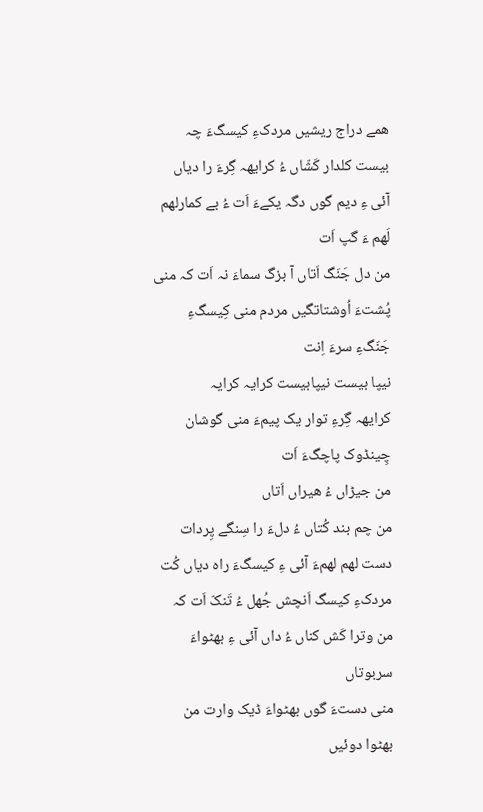ھمے دراج ریشیں مردکءِ کیسگءَ چہ بیست کلدار کَشّاں ءُ کرایھہ گِرءَ را دیاں
آئی ءِ دیم گوں دگہ یکےءَ اَت ءُ بے کمارلھم لَھم ءَ گپ اَت
من دل جَنَگ اَتاں آ بزگ سماءَ نہ اَت کہ منی پُشتءَ اُوشتاتگیں مردم منی کِیسگءِ جَنَگءِ سرءَ اِنت
نیپا بیست نیپابیست کرایہ کرایہ
کرایھہ گِرءِ توار یک پیمءَ منی گوشان چِینڈوک پاچگءَ اَت
من جیڑاں ءُ ھیراں اَتاں
من چم بند کُتاں ءُ دلءَ را سِنگے پِردات دست لھم لھمءَ آئی ءِ کیسگءَ راہ دیاں کُت
مردکءِ کیسگ اَنچش جُھل ءُ تَنکّ اَت کہ من وترا کَش کناں ءُ داں آئی ءِ بھٹواءَ سربوتاں
منی دستءَ گوں بھٹواءَ ڈیک وارت من بھٹوا دوئیں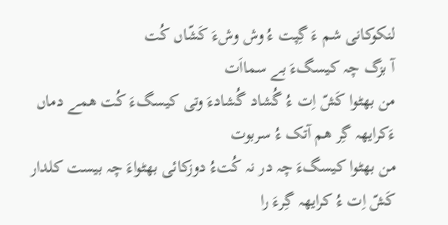لنکوکانی شم ءَ گِپت ءُ وش وشءَ کَشّاں کُت
آ بزگ چہ کیسگءَ بے سمااَت
من بھٹوا کَشّ اِت ءُ گُشاد گُشادءَ وتی کیسگءَ کُت ھمے دماں ءَکرایھہ گِر ھم آتک ءُ سربوت
من بھٹوا کیسگءَ چہ در نہ کُتءُ دوزکائی بھٹواءَ چہ بیست کلدار کَشّ اِت ءُ کرایھہ گِرءَ را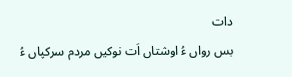دات
بس رواں ءُ اوشتاں اَت نوکیں مردم سرکپاں ءُ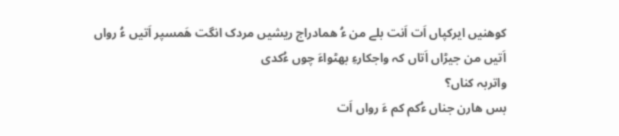کوھنیں ایرکپاں اَت اَنت بلے من ءُ ھمادراج ریشیں مردک انگت ھَمسپر اَتیں ءُ رواں اَتیں من جیڑاں اَتاں کہ واجکارءِ بھٹواءَ چوں ءُکدی
واتربہ کناں؟
بس ھارن جناں ءُکم کم ءَ رواں اَت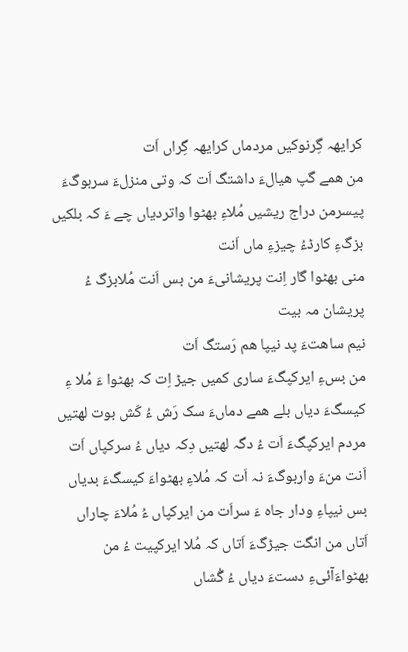کرایھہ گِرنوکیں مردماں کرایھہ گِراں اَت
من ھمے گپ ھیالءَ داشتگ اَت کہ وتی منزلءَ سربوگءَ پیسرمن دراج ریشیں مُلاءِ بھٹوا واتردیاں چے ءَ کہ بلکیں بزگءِ کارڈءُ چیزءِ ماں اَنت
منی بھٹوا گار اِنت پریشانیءَ من بس اَنت مُلابزگ ءُ پریشان مہ بیت
نیم ساھتءَ پد نیپا ھم رَستگ اَت
من بسءِ ایرکپگءَ ساری کمیں جیڑ اِت کہ بھٹوا ءَ مُلا ءِ کیسگءَ دیاں بلے ھمے دماںءَ سک رَش ءُ کَش بوت لھتیں مردم ایرکپگءَ اَت ءُ دگہ لھتیں دِکہ دیاں ءُ سرکپاں اَت اَنت منءَ واربوگءَ نہ اَت کہ مُلاءِ بھٹواءَ کیسگءَ بدیاں
بس نیپاءِ ودار جاہ ءَ سراَت من ایرکپاں ءُ مُلاءَ چاراں اَتاں من انگت جیڑگءَ اَتاں کہ مُلا ایرکپیت ءُ من بھٹواءَآئیءِ دستءَ دیاں ءُ گُشاں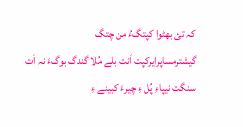کہ تئ بھٹوا کپتگءُ من چتگ
گیشترمساپرایرکپت اَنت بلے مُلا گندگ بوگءَ نہ اَت
سنگت نیپاءِ پُل ءِ چیرءَ کبینے ءِ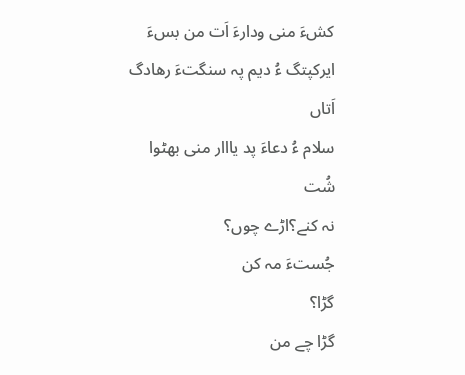کشءَ منی ودارءَ اَت من بسءَ ایرکپتگ ءُ دیم پہ سنگتءَ رھادگ اَتاں
سلام ءُ دعاءَ پد یااار منی بھٹوا شُت
نہ کنے؟اڑے چوں؟
جُستءَ مہ کن
گڑا؟
گڑا چے من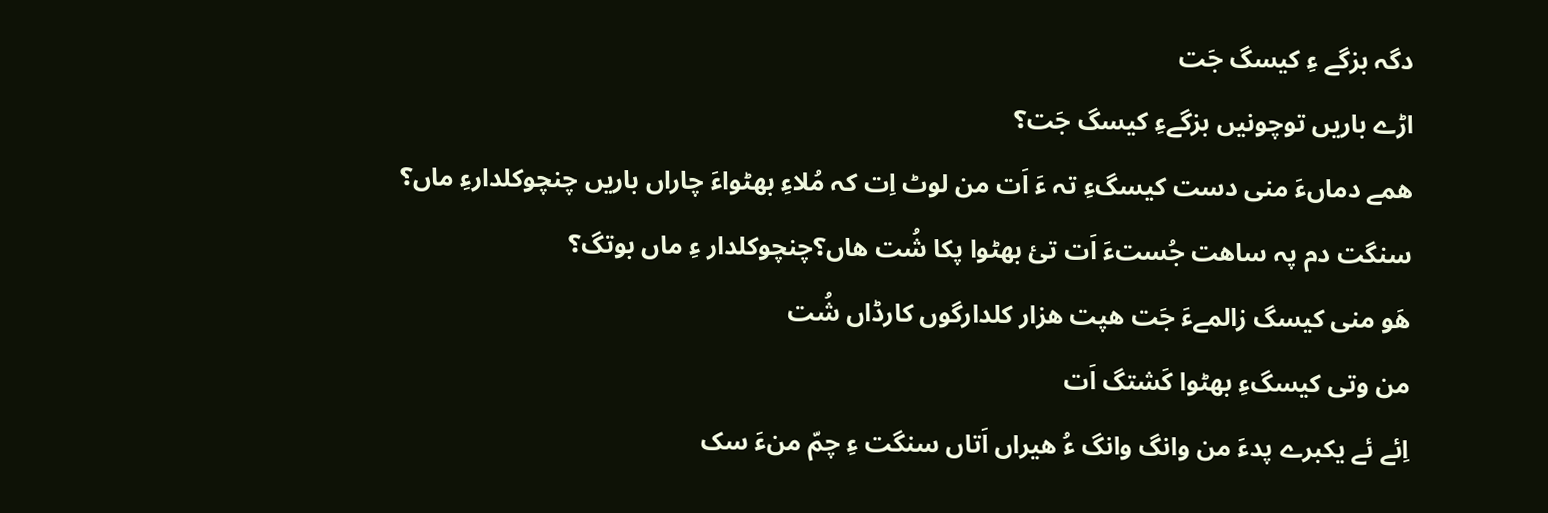دگہ بزگے ءِ کیسگ جَت
اڑے باریں توچونیں بزگےءِ کیسگ جَت؟
ھمے دماںءَ منی دست کیسگءِ تہ ءَ اَت من لوٹ اِت کہ مُلاءِ بھٹواءَ چاراں باریں چنچوکلدارءِ ماں؟
سنگت دم پہ ساھت جُستءَ اَت تئ بھٹوا پکا شُت ھاں؟چنچوکلدار ءِ ماں بوتگ؟
ھَو منی کیسگ زالمےءَ جَت ھپت ھزار کلدارگوں کارڈاں شُت
من وتی کیسگءِ بھٹوا کَشتگ اَت
اِئے ئے یکبرے پدءَ من وانگ وانگ ءُ ھیراں اَتاں سنگت ءِ چمّ منءَ سک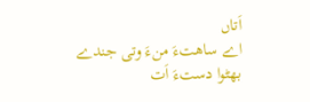اَتاں
اے ساھتءَ منءَ وتی جندے بھٹوا دستءَ اَت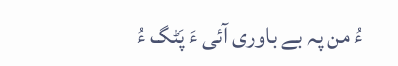ءُ من پہ بے باوری آئی ءَ پَٹگ ءُ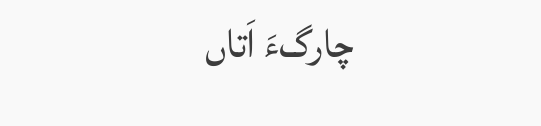چارگءَ اَتاں